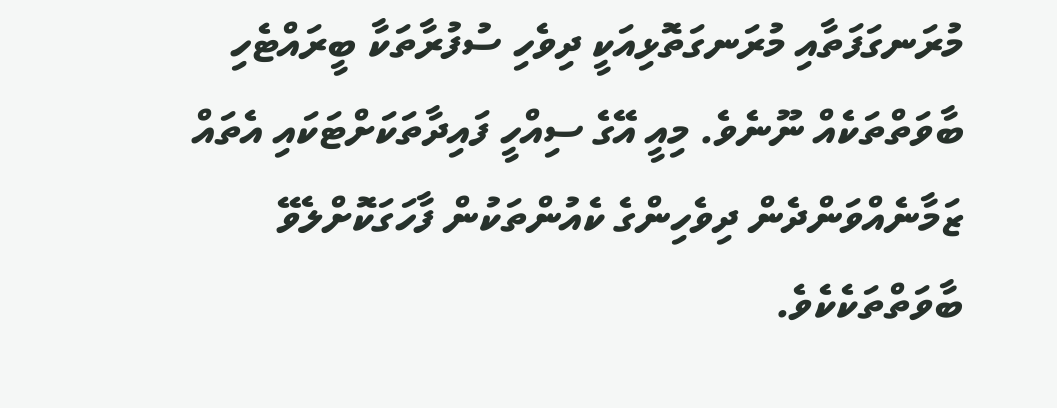މުރަނގަފަތާއި މުރަނގަތޮޅިއަކީ ދިވެހި ސުފުރާތަކާ ބީރައްޓެހި ބާވަތްތަކެއް ނޫނެވެ. މިއީ އޭގެ ސިއްހީ ފައިދާތަކަށްޓަކައި އެތައް ޒަމާނެއްވަންދެން ދިވެހިންގެ ކެއުންތަކުން ފާހަގަކޮށްލެވޭ ބާވަތްތަކެކެވެ.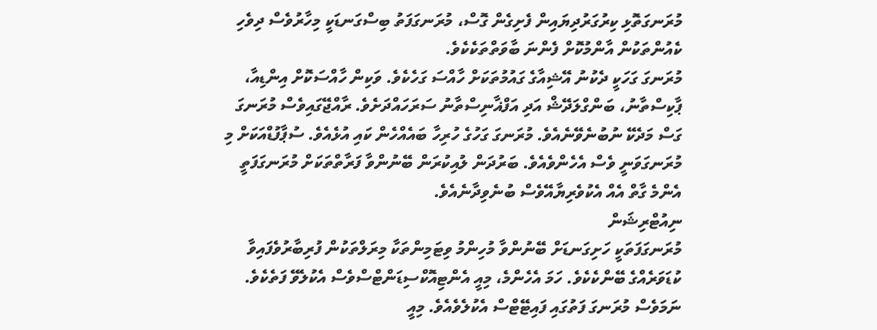މުރަނގަތޮޅި ކިރުގަރުދިޔައިން ފެށިގެން ގޮސް، މުރަނގަފަތު ބިސްގަނޑަކީ މިހާރުވެސް ދިވެހި ކެއުންތަކުން އާންމުކޮށް ފެންނަ ބާވަތްތަކެކެވެ.
މުރަނގަ ގަހަކީ ދެކުނު އޭޝިއާގެ ގައުމުތަކަށް ހާއްސަ ގަހެކެވެ. ވަކިން ހާއްސަކޮށް އިންޑިއާ، ޕާކިސްތާނު، ބަންގްލަދޭޝް އަދި އަފްޣާނިސްތާނު ސަރަހައްދަށެވެ. ރާއްޖޭގައިވެސް މުރަނގަ ގަސް މަދެކޭ ނުބުނެވޭނެއެވެ. މުރަނގަ ގަހުގެ ހުރިހާ ބައެއްހެން ކައި އުޅެއެވެ. ސުޕާފުޑްއަކަށް މި މުރަނގަވަނީ ވެސް އެހެންވެއެވެ. ބަރުދަން ލުއިކުރަން ބޭނުންވާ ފަރާތްތަކަށް މުރަނގަފަތީ އެންމެ ގާތް އެއް އެކުވެރިޔާއޭވެސް ބުނެވިދާނެއެވެ.
ނިއުޓްރިޝަން
މުރަނގަފަތަކީ ހަށިގަނޑަށް ބޭނުންވާ މުހިންމު ވިޓަމިންތަކާ މިރަލްތަކުން ފުރިބާރުވެފައިވާ ކުޑަވަރެއްގެ ބޭންކެކެވެ. ހަމަ އެހެންމެ، މިއީ އެންޓިއޮކްސިޑަންޓްސްވެސް އެކުލެވޭ ފަތެކެވެ. ނަމަވެސް މުރަނގަ ފަތުގައި ފައިޓޭޓްސް އެކުލެވެއެވެ. މިއީ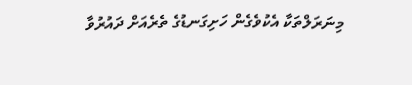މިނަރަލްތަކާ އެކުވެގެން ހަށިގަނޑުގެ ތެރެއަށް ދައުރުވާ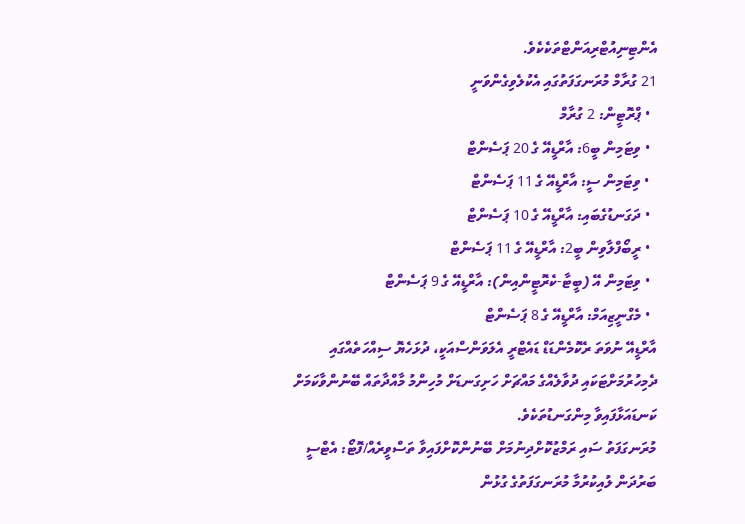އެންޓިނިއުޓްރިއަންޓްތަކެކެވެ.
21 ގުރާމް މުރަނގަފަތުގައި އެކުލެވިގެންވަނީ
  • ޕްރޮޓީން: 2 ގުރާމް
  • ވިޓަމިން ބީ6: އާރްޑީއޭ ގެ 20 ޕަސެންޓް
  • ވިޓަމިން ސީ: އާރްޑީއޭ ގެ 11 ޕަސެންޓް
  • ދަގަނޑުގެބައި: އާރްޑީއޭ ގެ 10 ޕަސެންޓް
  • ރީބޯފްލާވިން ބީ2: އާރްޑީއޭ ގެ 11 ޕަސެންޓް
  • ވިޓަމިން އޭ (ބީޓާ-ކެރޮޓީންއިން): އާރްޑީއޭ ގެ 9 ޕަސެންޓް
  • މެގްނީޒިއަމް: އާރްޑީއޭ ގެ 8 ޕަސެންޓް
އާރްޑީއޭ ނުވަތަ ރެކޮމެންޑަޑް ޑައެޓްރީ އެލަވަންސްއަކީ، ދުޅަހެޔޮ ސިއްހަތެއްގައި ދެމިހުރުމަށްޓަކައި ދުވާލެއްގެ މައްޗަށް ހަށިގަނޑަށް މުހިންމު މާއްދާތައް ބޭނުންވާކަމަށް ކަނޑައަޅާފައިވާ މިންގަނޑުތަކެވެ.
މުރަނގަފަތު ސައި ރަމްޒުކޮށްދިނުމަށް ބޭނުންކޮށްފައިވާ ތަސްވީރެއް/ފޮޓޯ: އެޓްސީ
ބަރުދަން ލުއިކުރުމާ މުރަނގަފަތުގެ ގުޅުން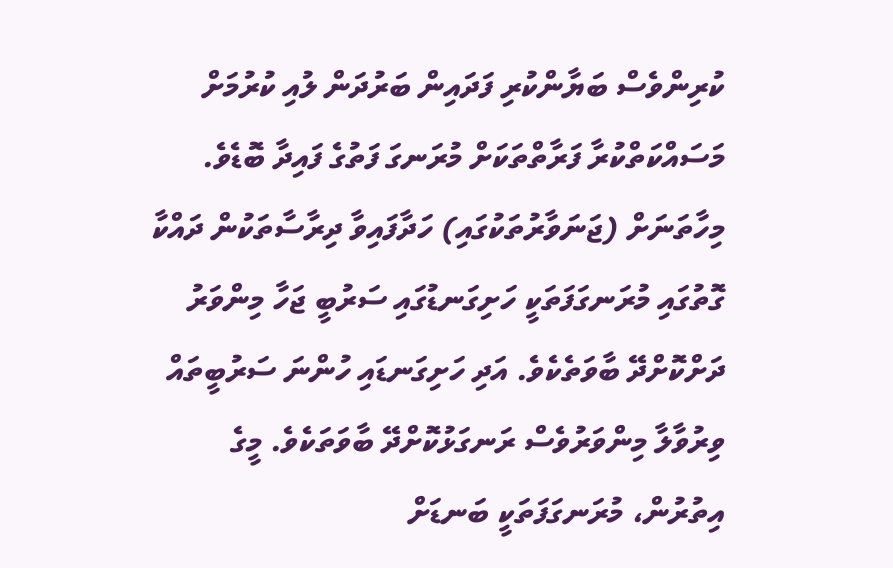ކުރިންވެސް ބަޔާންކުރި ފަދައިން ބަރުދަން ލުއި ކުރުމަށް މަސައްކަތްކުރާ ފަރާތްތަކަށް މުރަނގަ ފަތުގެ ފައިދާ ބޮޑެވެ. މިހާތަނަށް (ޖަނަވާރުތަކުގައި) ހަދާފައިވާ ދިރާސާތަކުން ދައްކާ ގޮތުގައި މުރަނގަފަތަކީ ހަށިގަނޑުގައި ސަރުބީ ޖަހާ މިންވަރު ދަށްކޮށްދޭ ބާވަތެކެވެ. އަދި ހަށިގަނޑައި ހުންނަ ސަރުބީތައް ވިރުވާލާ މިންވަރުވެސް ރަނގަޅުކޮށްދޭ ބާވަތަކެވެ. މީގެ އިތުރުން، މުރަނގަފަތަކީ ބަނޑަށް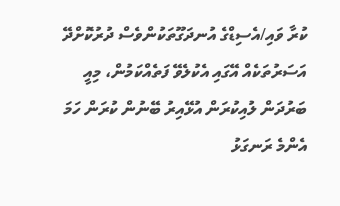ކުރާ ވައި/އެސިޑްގެ އުނދަގޫތަކުންވެސް ދުރުކޮށްދޭ އަސަރުތަކެއް އޭގައި އެކުލެވޭ ފަތެއްކަމުން، މިއީ ބަރުދަން ލުއިކުރަން އުޅޭއިރު ބޭނުން ކުރަން ހަމަ އެންމެ ރަނގަޅު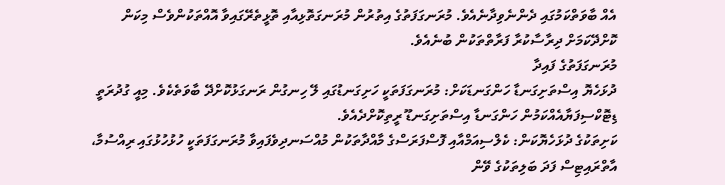އެއް ބާވަތްކަމުގައި ދެންނެވިދާނެއެވެ. މުރަނގަފަތުގެ އިތުރުން މުރަނގަތޮޅިއާއި ތޮޅީތެރޭގައިވާ އޮއްތަކުންވެސް މިކަން ކޮށްދޭކަމަށް ދިރާސާކުރާ ފަރާތްތަކުން ބުނެއެވެ.
މުރަނގަފަތުގެ ފައިދާ
ދުޅަހެޔޮ އިސްތަށިގަނޑާ ހަންގަނޑަކަށް: މުރަނގަފަތަކީ ހަށިގަނޑުގައި ލޭ ހިނގުން ރަނގަޅުކޮށްދޭ ބާވަތެކެވެ. މިއީ ގުދުރަތީ ޑިޓޮކްސިފަޔާއެއްކަމުން ހަންގަނޑާ އިސްތަށިގަނޑޫ ރީތިކޮށްދެއެވެ.
ކަށިތަކުގެ ދުޅަހެޔޮކަން: ކެލްސިއަމްއާއި ފޮސްފަރަސްގެ މާއްދާތަކުން މުއްސަނދިވެފައިވާ މުރަނގަފަތަކީ ހުޅުހުޅުގައި ރިއްސުމާ، އާތްރައިޓިސް ފަދަ ބަލިތަކުގެ ވޭން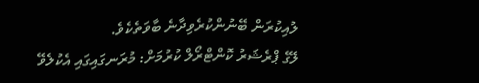ލުއިކުރަން ބޭނުންކުރެވިދާނެ ބާވަތެކެވެ.
ލޭގެ ޕްރެޝަރު ކޮންޓްރޯލް ކުރުމަށް: މުރަނގައިގައި އެކުލެވޭ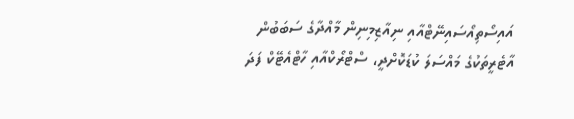އައިސޯތިއޯސައިނޭޓްއާއި ނިއާޒިމިނިން މާއްދާގެ ސަބަބުން އާޓެރީތަކުގެ މައްސަލަ ކުޑަކޮށްދީ، ސްޓްރޯކްއާއި ހާޓްއެޓޭކް ފަދަ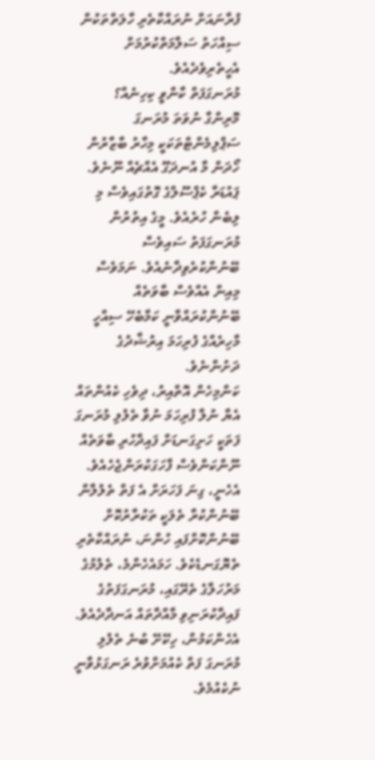ފުރާނައަށް ނުރައްކާތެރި ހާލަތްތަކުން ސިއްހަތު ސަލާމަތްކުރުމަށް އެހީތެރިވެދެއެވެ.
މުރަނގަފަތް ކާންވީ ކިހިނެއް؟
މޮރިންގާ ނުވަތަ މުރަނގަ ސަޕްލިމެންޓްތަކަކީ މިހާރު ބާޒާރުން ހޯދަން މާ އުނދަގޫ އެއްޗެއް ނޫނެވެ. ޕައުޑަރާ ކެޕްސޫލްގެ ގޮތުގައިވެސް މި ލިބެން ހުރެއެވެ. މީގެ އިތުރުން މުރަނގަފަތު ސައިވެސް ބޭނުންކުރެވިދާނެއެވެ. ނަމަވެސް މިއިން އެއްވެސް ބާވަތެއް ބޭނުންކުރައްވާނީ ކަމާބެހޭ ސިއްހީ މާހިރެއްގެ ފުރިހަމަ އިރުޝާދުގެ ދަށުންނެވެ.
ކަންމިހެން އޮތްއިރު، ދިވެހި ކެއުންތައް އެޔާ ނުލާ ފުރިހަމަ ނުވާ ތެލުލި މުރަނގަ ފަތަކީ ހަށިގަނޑަށް ފައިދާހުރި ބާވަތެއް ނޫންކަންވެސް ފާހަގަކުރަންޖެހެއެވެ. އެހެނީ، ގިނަ ފަހަރަށް އެ ފަތް ތެލުލާން ބޭނުންކުރާ ތެލަކީ ތަކުރާރުކޮށް ބޭނުންކޮށްފައި ހުންނަ، ނުރައްކާތެރި ތެޔޮގަނޑެކެވެ. ހަމައެހެންމެ، ތެލުމުގެ މަރުހަލާގެ ތެރޭގައި، މުރަނގަފަތުގެ ފައިދާކުރަނިވި މާއްދާތައް އަނދާދެއެވެ. އެހެންކަމުން، ހިކޭށޭ ބުނެ ތެލުލި މުރަނގަ ފަތް ކެއުމަށްވުރެ ރަނގަޅުވާނީ ނުކެއުމެވެ.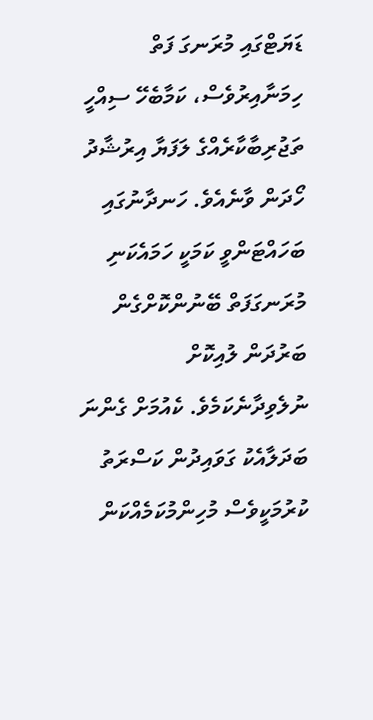ޑަޔަޓްގައި މުރަނގަ ފަތް ހިމަނާއިރުވެސް، ކަމާބެހޭ ސިއްހީ ތަޖުރިބާކާރެއްގެ ލަފަޔާ އިރުޝާދު ހޯދަން ވާނެއެވެ. ހަނދާނުގައި ބަހައްޓަންވީ ކަމަކީ ހަމައެކަނި މުރަނގަފަތް ބޭނުންކޮށްގެން ބަރުދަން ލުއިކޮށް ނުލެވިދާނެކަމެވެ. ކެއުމަށް ގެންނަ ބަދަލާއެކު ގަވައިދުން ކަސްރަތު ކުރުމަކީވެސް މުހިންމުކަމެއްކަން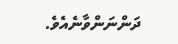ދަންނަންވާނެއެވެ.